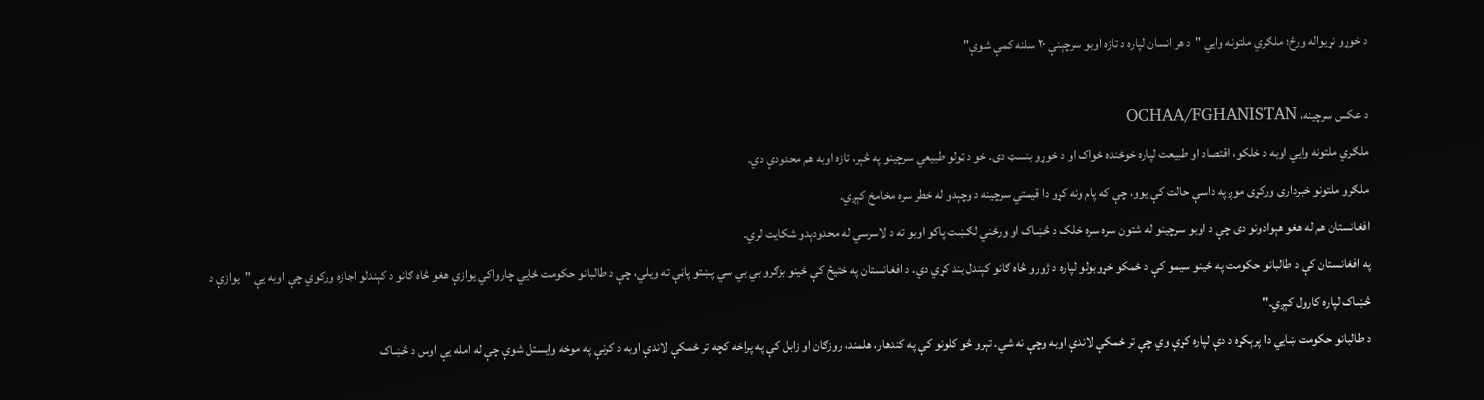د خوړو نړیواله ورځ؛ ملګري ملتونه وايي "د هر انسان لپاره د تازه اوبو سرچېنې ۲۰ سلنه کمې شوې"

د عکس سرچینه، OCHAA/FGHANISTAN
ملګري ملتونه وايي اوبه د خلکو، اقتصاد او طبیعت لپاره خوځنده ځواک او د خوړو بنسټ دی. خو د ټولو طبیعي سرچینو په څېر، تازه اوبه هم محدودې دي.
ملګرو ملتونو خبرداری ورکړی موږ په داسې حالت کې یوو، چې که پام ونه کړو دا قیمتي سرچینه د وچېدو له خطر سره مخامخ کېږي.
افغانستان هم له هغو هېوادونو دی چې د اوبو سرچینو له شتون سره سره خلک د څښاک او ورځني لګښت پاکو اوبو ته د لاسرسي له محدودېدو شکایت لري.
په افغانستان کې د طالبانو حکومت په ځینو سیمو کې د ځمکو خړوبولو لپاره د ژورو څاه ګانو کېندل بند کړي دي. د افغانستان په ختیځ کې ځینو بزګرو بي بي سي پښتو پاڼې ته ویلي، چې د طالبانو حکومت ځايي چارواکي یوازې هغو څاه ګانو د کېندلو اجازه ورکوي چې اوبه یې "یوازې د څښاک لپاره کارول کېږي."
د طالبانو حکومت ښايي دا پرېکړه د دې لپاره کړې وي چې تر ځمکې لاندې اوبه وچې نه شي. تېرو څو کلونو کې په کندهار، هلمند، روزګان او زابل کې په پراخه کچه تر ځمکې لاندې اوبه د کرنې په موخه وایستل شوې چې له امله یې اوس د څښاک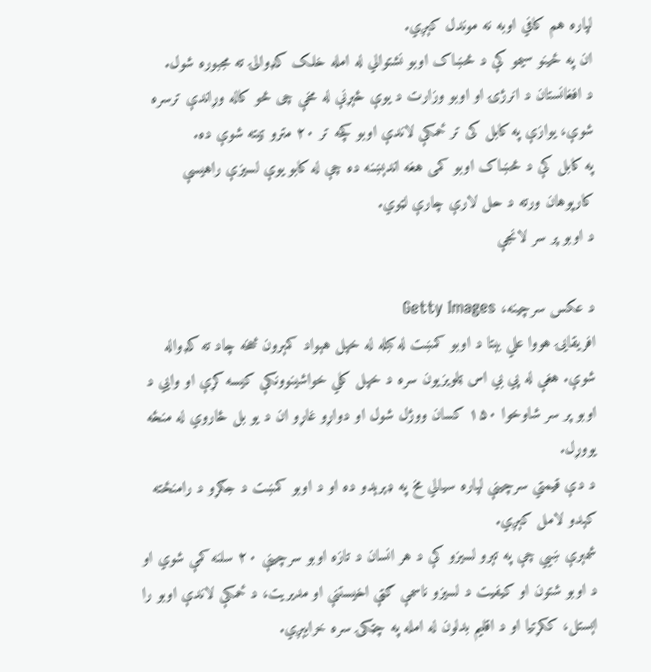لپاره هم کافي اوبه نه موندل کېږي.
ان په ځینو سیمو کې د څښاک اوبو نشتوالي له امله خلک کډوالۍ ته مجبوره شول.
د افغانستان د انرژۍ او اوبو وزارت د یوې څېړنې له مخې چی څو کاله وړاندې ترسره شوې، یوازې په کابل کی تر ځمکې لاندې اوبو کچه تر ۲۰ مترو ټيته شوې ده.
په کابل کې د څښاک اوبو کمی هغه اندېښنه ده چې له کابو یوې لسیزې راهیسې کارپوهان ورته د حل لارې چارې لټوي.
د اوبو پر سر لانجې

د عکس سرچینه، Getty Images
افریقايۍ هووا علي بېتا د اوبو کمښت له کبله له خپل هېواد کمېرون څخه چاد ته کډواله شوې. هغې له پي بي اس ټلویزیون سره د خپل کلي خواشینوونکې کیسه کړې او وايي د اوبو پر سر شاوخوا ۱۵۰ کسان ووژل شول او دواړو غاړو ان د یو بل څاروي له منځه یووړل.
د دې قیمتي سرچینې لپاره سیالي مخ په ډېرېدو ده او د اوبو کمښت د جګړو د رامنځته کېدو لامل کېږي.
شمېرې ښيي چې په تېرو لسیزو کې د هر انسان د تازه اوبو سرچینې ۲۰ سلنه کمې شوي او د اوبو شتون او کیفیت د لسیزو ناسمې ګټې اخیستنې او مدیریت، د ځمکې لاندې اوبو را اېستل، ککړتیا او د اقلیم بدلون له امله په چټکۍ سره خرابېږي.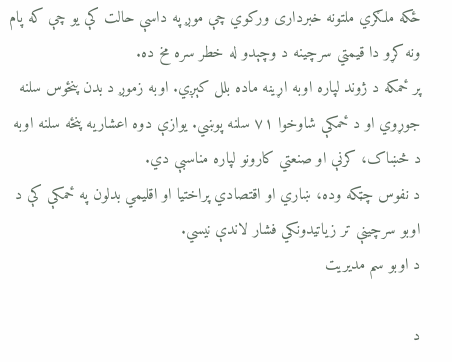ځکه ملګري ملتونه خبرداری ورکوي چې موږ په داسې حالت کې یو چې که پام ونه کړو دا قیمتي سرچینه د وچېدو له خطر سره مخ ده.
پر ځمکه د ژوند لپاره اوبه اړینه ماده بلل کېږي. اوبه زموږ د بدن پنځوس سلنه جوړوي او د ځمکې شاوخوا ۷۱ سلنه پوښي. یوازې دوه اعشاریه پنځه سلنه اوبه د څښاک، کرنې او صنعتي کارونو لپاره مناسبې دي.
د نفوس چټکه وده، ښاري او اقتصادي پراختیا او اقلیمي بدلون په ځمکې کې د اوبو سرچینې تر زیاتیدونکي فشار لاندې نیسي.
د اوبو سم مدیریت

د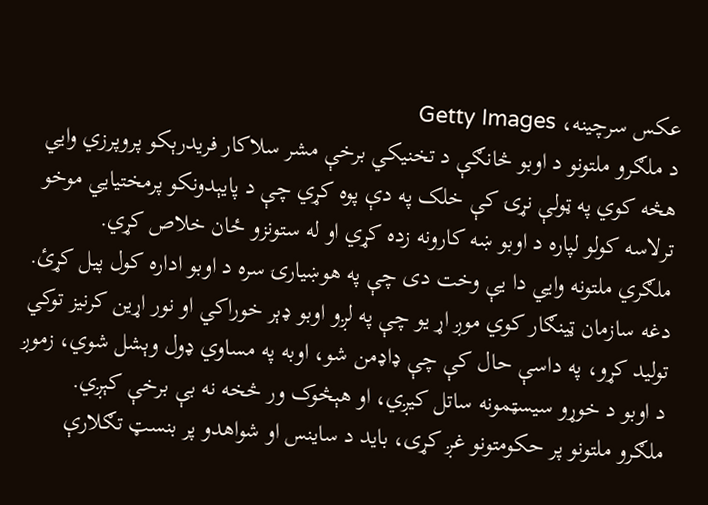عکس سرچینه، Getty Images
د ملګرو ملتونو د اوبو څانګې د تخنیکي برخې مشر سلاکار فریدرېکو پروپرزي وايي هڅه کوي په ټولې نړۍ کې خلک په دې پوه کړي چې د پایېدونکو پرمختیايي موخو ترلاسه کولو لپاره د اوبو ښه کارونه زده کړي او له ستونزو ځان خلاص کړي.
ملګري ملتونه وايي دا یې وخت دی چې په هوښیارۍ سره د اوبو اداره کول پیل کړئ.
دغه سازمان ټینګار کوي موږ اړ یو چې په لږو اوبو ډېر خوراکي او نور اړین کرنیز توکي تولید کړو، په داسې حال کې چې ډاډمن شو، اوبه په مساوي ډول وېشل شوي، زموږ د اوبو د خوړو سیسټمونه ساتل کیږي، او هېڅوک ور څخه نه بې برخې کېږي.
ملګرو ملتونو پر حکومتونو غږ کړی، باید د ساینس او شواهدو پر بنسټ تګلارې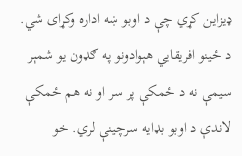ډیزاین کړي چې د اوبو ښه اداره وکړای شي.
د ځینو افریقايي هېوادونو په ګډون یو شمېر سیمې نه د ځمکې پر سر او نه هم ځمکې لاندې د اوبو بډایه سرچینې لري. خو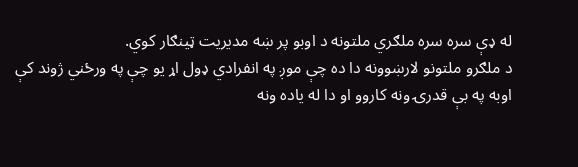له ډې سره سره ملګري ملتونه د اوبو پر ښه مدیریت ټینګار کوي.
د ملګرو ملتونو لارښوونه دا ده چې موږ په انفرادي ډول اړ یو چې په ورځني ژوند کې اوبه په بې قدرۍ ونه کاروو او دا له یاده ونه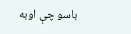باسو چې اوبه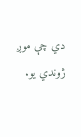دي چې موږ ژوندي یو.